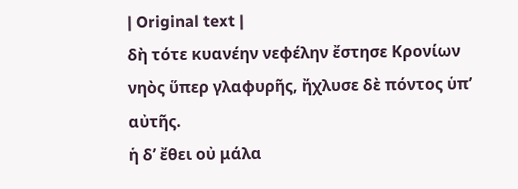| Original text |
δὴ τότε κυανέην νεφέλην ἔστησε Κρονίων νηὸς ὕπερ γλαφυρῆς, ἤχλυσε δὲ πόντος ὑπ’ αὐτῆς.
ἡ δ’ ἔθει οὐ μάλα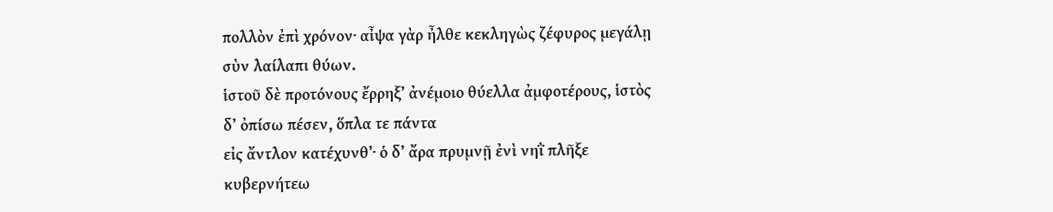πολλὸν ἐπὶ χρόνον· αἶψα γὰρ ἦλθε κεκληγὼς ζέφυρος μεγάλῃ σὺν λαίλαπι θύων.
ἱστοῦ δὲ προτόνους ἔρρηξ’ ἀνέμοιο θύελλα ἀμφοτέρους, ἱστὸς δ’ ὀπίσω πέσεν, ὅπλα τε πάντα
εἰς ἄντλον κατέχυνθ’· ὁ δ’ ἄρα πρυμνῇ ἐνὶ νηῒ πλῆξε κυβερνήτεω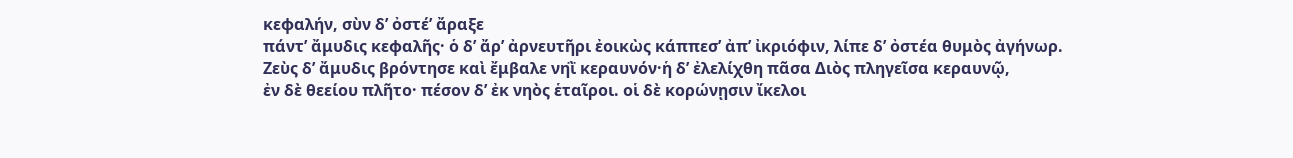κεφαλήν, σὺν δ’ ὀστέ’ ἄραξε
πάντ’ ἄμυδις κεφαλῆς· ὁ δ’ ἄρ’ ἀρνευτῆρι ἐοικὼς κάππεσ’ ἀπ’ ἰκριόφιν, λίπε δ’ ὀστέα θυμὸς ἀγήνωρ.
Ζεὺς δ’ ἄμυδις βρόντησε καὶ ἔμβαλε νηῒ κεραυνόν·ἡ δ’ ἐλελίχθη πᾶσα Διὸς πληγεῖσα κεραυνῷ,
ἐν δὲ θεείου πλῆτο· πέσον δ’ ἐκ νηὸς ἑταῖροι. οἱ δὲ κορώνῃσιν ἴκελοι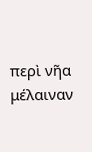περὶ νῆα μέλαιναν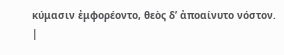κύμασιν ἐμφορέοντο, θεὸς δ’ ἀποαίνυτο νόστον.
|